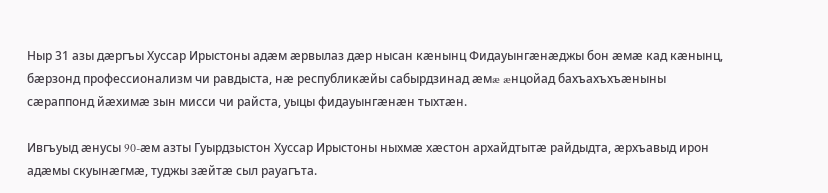Ныр 31 азы дæргъы Хуссар Ирыстоны адæм æрвылаз дæр нысан кæнынц Фидауынгæнæджы бон æмæ кад кæнынц, бæрзонд профессионализм чи равдыста, нæ республикæйы сабырдзинад æмæ æнцойад бахъахъхъæныны сæраппонд йæхимæ зын мисси чи райста, уыцы фидауынгæнæн тыхтæн.

Ивгъуыд æнусы 90-æм азты Гуырдзыстон Хуссар Ирыстоны ныхмæ хæстон архайдтытæ райдыдта, æрхъавыд ирон адæмы скуынæгмæ, туджы зæйтæ сыл рауагъта.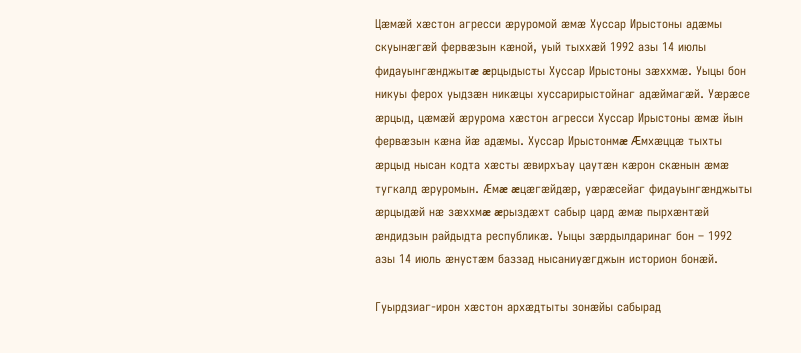Цæмæй хæстон агресси æруромой æмæ Хуссар Ирыстоны адæмы скуынæгæй фервæзын кæной, уый тыххæй 1992 азы 14 июлы фидауынгæнджытæ æрцыдысты Хуссар Ирыстоны зæххмæ. Уыцы бон никуы ферох уыдзæн никæцы хуссарирыстойнаг адæймагæй. Уæрæсе æрцыд, цæмæй æрурома хæстон агресси Хуссар Ирыстоны æмæ йын фервæзын кæна йæ адæмы. Хуссар Ирыстонмæ Æмхæццæ тыхты æрцыд нысан кодта хæсты æвирхъау цаутæн кæрон скæнын æмæ тугкалд æруромын. Æмæ æцæгæйдæр, уæрæсейаг фидауынгæнджыты æрцыдæй нæ зæххмæ æрыздæхт сабыр цард æмæ пырхæнтæй æндидзын райдыдта республикæ. Уыцы зæрдылдаринаг бон – 1992 азы 14 июль æнустæм баззад нысаниуæгджын историон бонæй.

Гуырдзиаг-ирон хæстон архæдтыты зонæйы сабырад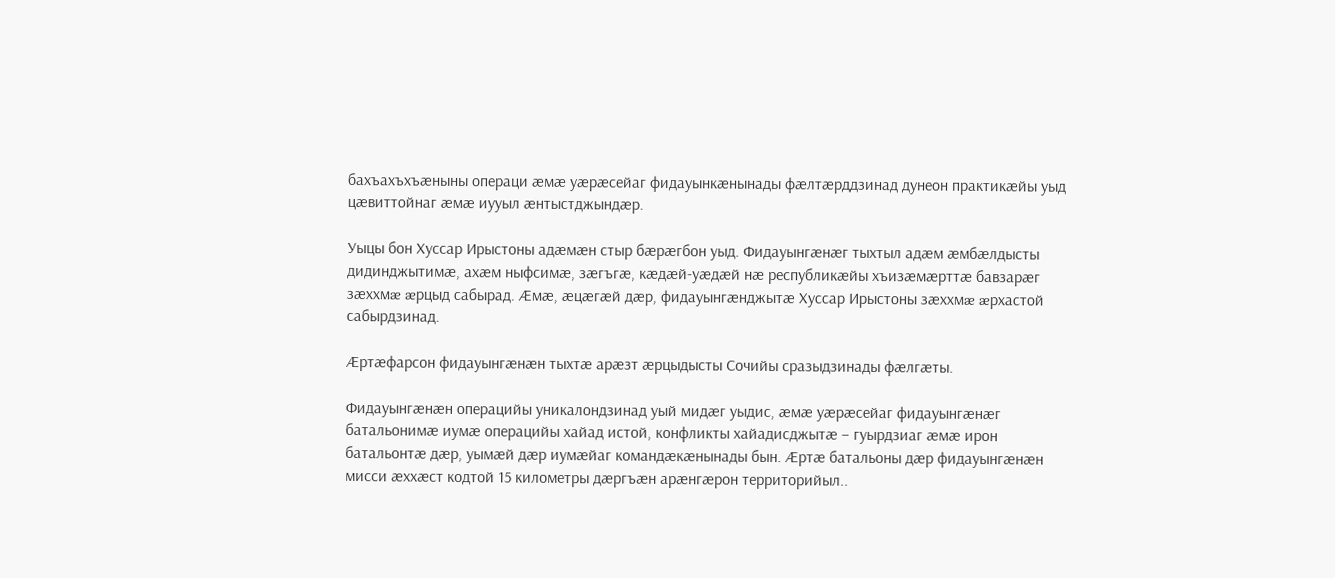бахъахъхъæныны операци æмæ уæрæсейаг фидауынкæнынады фæлтæрддзинад дунеон практикæйы уыд    цæвиттойнаг æмæ иууыл æнтыстджындæр.

Уыцы бон Хуссар Ирыстоны адæмæн стыр бæрæгбон уыд. Фидауынгæнæг тыхтыл адæм æмбæлдысты дидинджытимæ, ахæм ныфсимæ, зæгъгæ, кæдæй-уæдæй нæ республикæйы хъизæмæрттæ бавзарæг зæххмæ æрцыд сабырад. Æмæ, æцæгæй дæр, фидауынгæнджытæ Хуссар Ирыстоны зæххмæ æрхастой сабырдзинад.

Æртæфарсон фидауынгæнæн тыхтæ арæзт æрцыдысты Сочийы сразыдзинады фæлгæты.

Фидауынгæнæн операцийы уникалондзинад уый мидæг уыдис, æмæ уæрæсейаг фидауынгæнæг батальонимæ иумæ операцийы хайад истой, конфликты хайадисджытæ – гуырдзиаг æмæ ирон батальонтæ дæр, уымæй дæр иумæйаг командæкæнынады бын. Æртæ батальоны дæр фидауынгæнæн мисси æххæст кодтой 15 километры дæргъæн арæнгæрон территорийыл..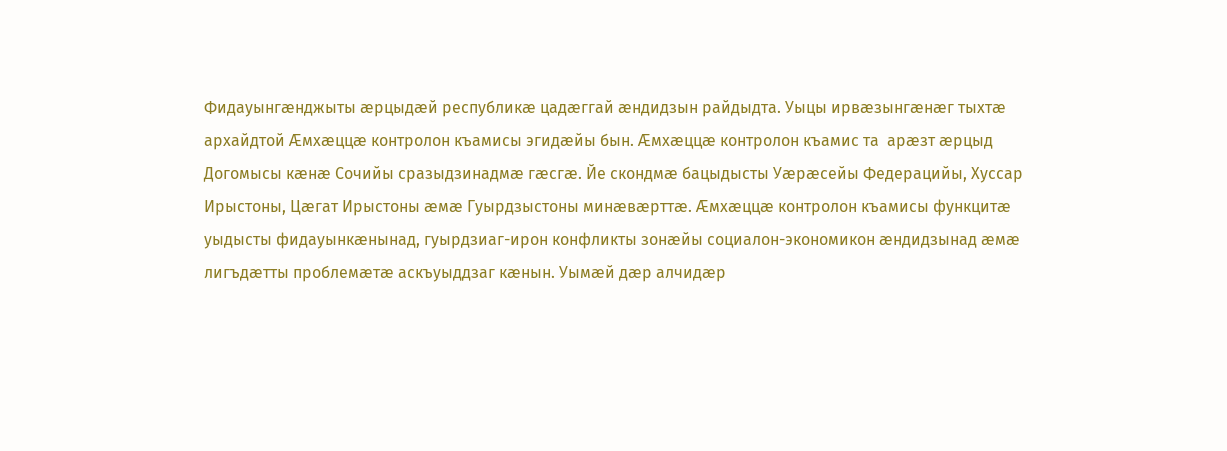Фидауынгæнджыты æрцыдæй республикæ цадæггай æндидзын райдыдта. Уыцы ирвæзынгæнæг тыхтæ архайдтой Æмхæццæ контролон къамисы эгидæйы бын. Æмхæццæ контролон къамис та  арæзт æрцыд Догомысы кæнæ Сочийы сразыдзинадмæ гæсгæ. Йе скондмæ бацыдысты Уæрæсейы Федерацийы, Хуссар Ирыстоны, Цæгат Ирыстоны æмæ Гуырдзыстоны минæвæрттæ. Æмхæццæ контролон къамисы функцитæ уыдысты фидауынкæнынад, гуырдзиаг-ирон конфликты зонæйы социалон-экономикон æндидзынад æмæ лигъдæтты проблемæтæ аскъуыддзаг кæнын. Уымæй дæр алчидæр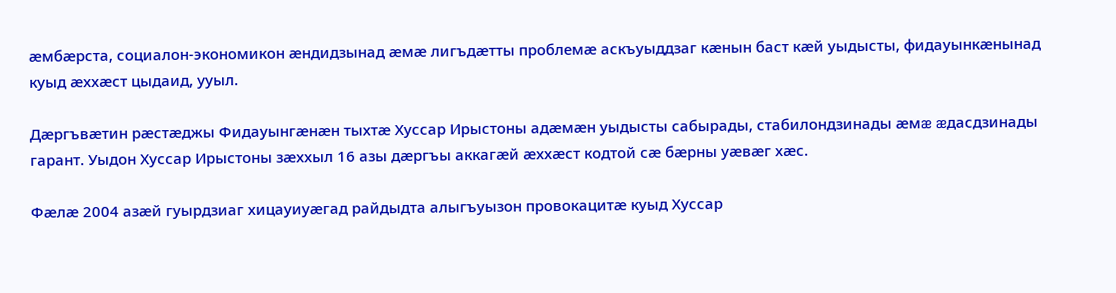æмбæрста, социалон-экономикон æндидзынад æмæ лигъдæтты проблемæ аскъуыддзаг кæнын баст кæй уыдысты, фидауынкæнынад куыд æххæст цыдаид, ууыл.

Дæргъвæтин рæстæджы Фидауынгæнæн тыхтæ Хуссар Ирыстоны адæмæн уыдысты сабырады, стабилондзинады æмæ æдасдзинады гарант. Уыдон Хуссар Ирыстоны зæххыл 16 азы дæргъы аккагæй æххæст кодтой сæ бæрны уæвæг хæс.

Фæлæ 2004 азæй гуырдзиаг хицауиуæгад райдыдта алыгъуызон провокацитæ куыд Хуссар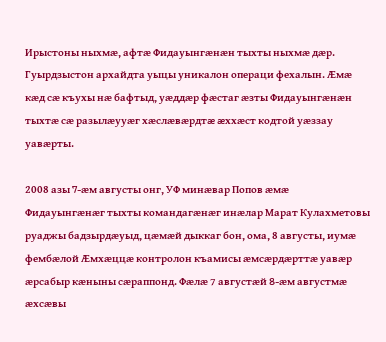Ирыстоны ныхмæ, афтæ Фидауынгæнæн тыхты ныхмæ дæр. Гуырдзыстон архайдта уыцы уникалон операци фехалын. Æмæ кæд сæ къухы нæ бафтыд, уæддæр фæстаг æзты Фидауынгæнæн тыхтæ сæ разылæууæг хæслæвæрдтæ æххæст кодтой уæззау уавæрты.

2008 азы 7-æм августы онг, УФ минæвар Попов æмæ Фидауынгæнæг тыхты командагæнæг инæлар Марат Кулахметовы руаджы бадзырдæуыд, цæмæй дыккаг бон, ома, 8 августы, иумæ фембæлой Æмхæццæ контролон къамисы æмсæрдæрттæ уавæр æрсабыр кæныны сæраппонд. Фæлæ 7 августæй 8-æм августмæ æхсæвы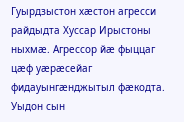Гуырдзыстон хæстон агресси райдыдта Хуссар Ирыстоны ныхмæ. Агрессор йæ фыццаг цæф уæрæсейаг фидауынгæнджытыл фæкодта. Уыдон сын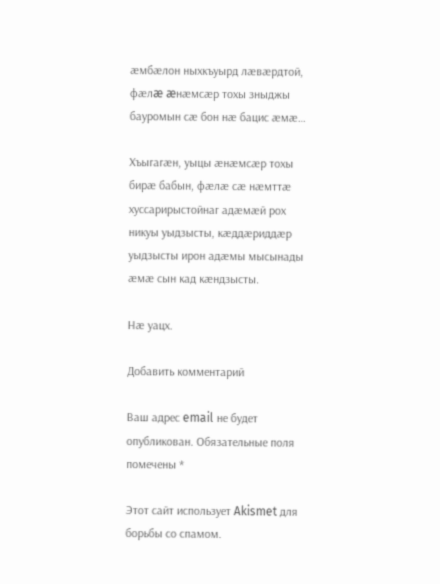æмбæлон ныхкъуырд лæвæрдтой, фæлæ æнæмсæр тохы зныджы бауромын сæ бон нæ бацис æмæ…

Хъыгагæн, уыцы æнæмсæр тохы бирæ бабын, фæлæ сæ нæмттæ хуссарирыстойнаг адæмæй рох никуы уыдзысты, кæддæриддæр уыдзысты ирон адæмы мысынады æмæ сын кад кæндзысты.

Нæ уацх.

Добавить комментарий

Ваш адрес email не будет опубликован. Обязательные поля помечены *

Этот сайт использует Akismet для борьбы со спамом.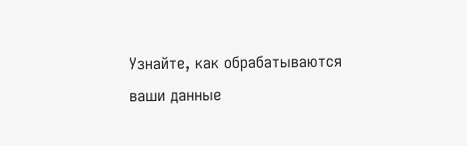Узнайте, как обрабатываются ваши данные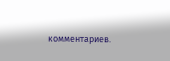комментариев.